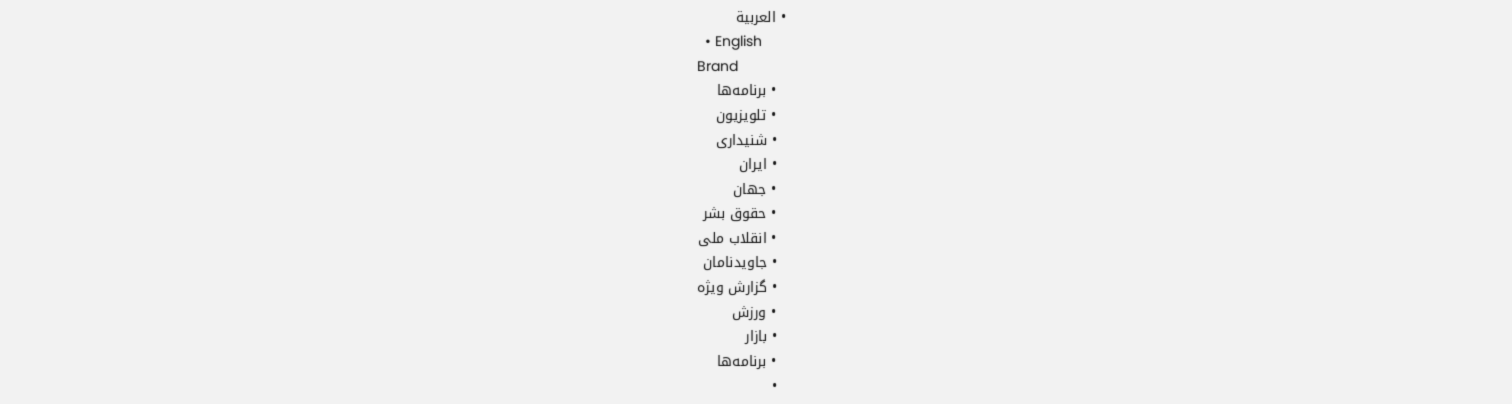• العربية
  • English
Brand
  • برنامه‌ها
  • تلویزیون
  • شنیداری
  • ایران
  • جهان
  • حقوق بشر
  • انقلاب ملی
  • جاویدنامان
  • گزارش ویژه
  • ورزش
  • بازار
  • برنامه‌ها
  •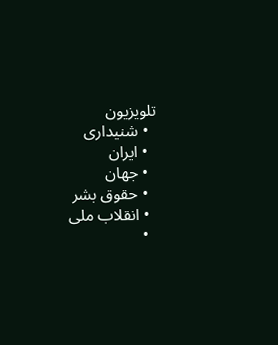تلویزیون
  • شنیداری
  • ایران
  • جهان
  • حقوق بشر
  • انقلاب ملی
  •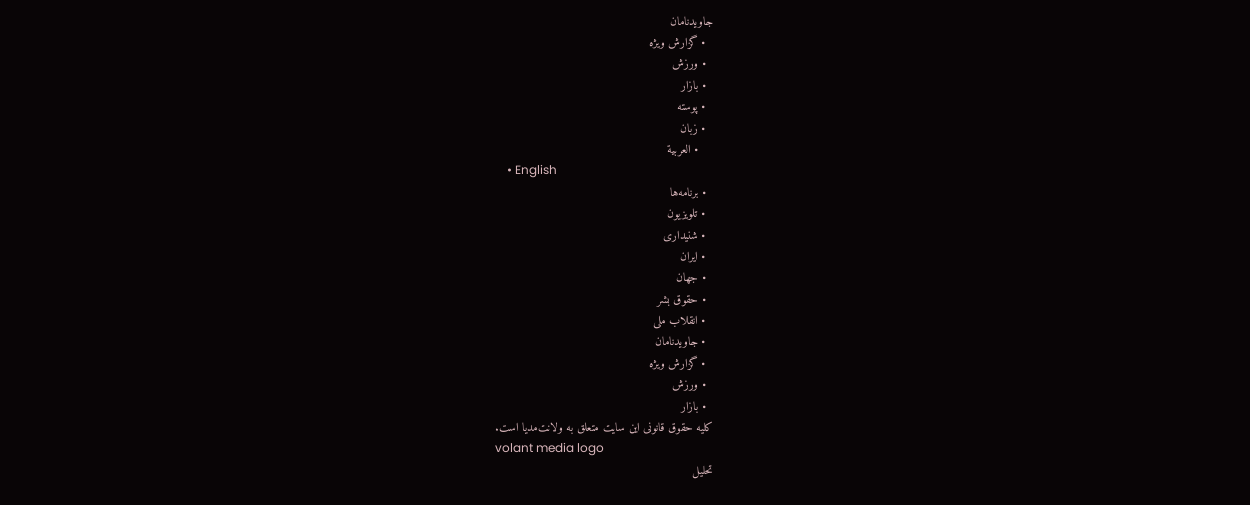جاویدنامان
  • گزارش ویژه
  • ورزش
  • بازار
  • پوسته
  • زبان
    • العربية
    • English
  • برنامه‌ها
  • تلویزیون
  • شنیداری
  • ایران
  • جهان
  • حقوق بشر
  • انقلاب ملی
  • جاویدنامان
  • گزارش ویژه
  • ورزش
  • بازار
کلیه حقوق قانونی این سایت متعلق به ولانت‌مدیا است.
volant media logo
تحلیل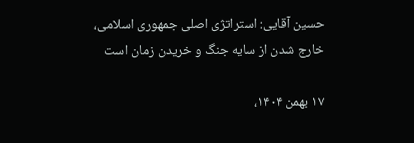حسین آقایی: استراتژی اصلی جمهوری اسلامی، خارج شدن از سایه جنگ و خریدن زمان است

۱۷ بهمن ۱۴۰۴،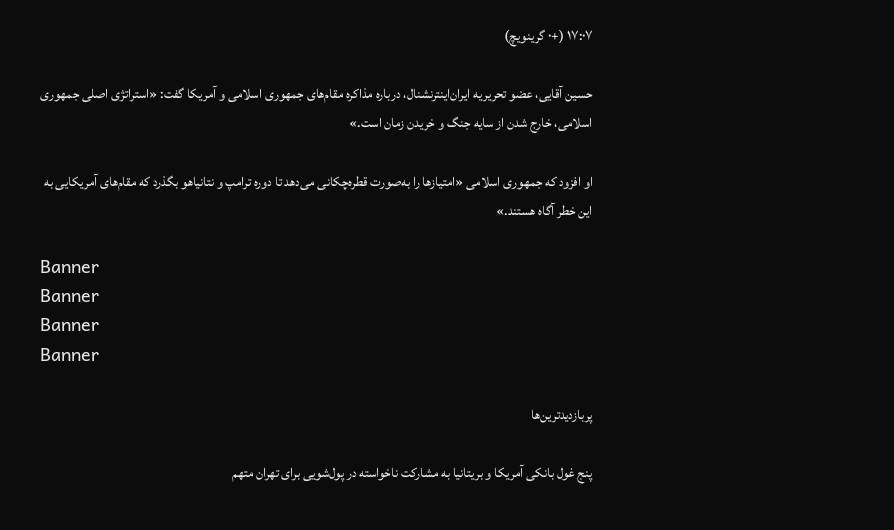۱۷:۰۷ (+۰ گرینویچ)

حسین آقایی، عضو تحریریه ایران‌اینترنشنال، درباره مذاکره مقام‌های جمهوری اسلامی و آمریکا گفت: «استراتژی اصلی جمهوری اسلامی، خارج شدن از سایه جنگ و خریدن زمان است.»

او افزود که جمهوری اسلامی «امتیازها را به‌صورت قطره‌چکانی می‌دهد تا دوره ترامپ و نتانیاهو بگذرد که مقام‌های آمریکایی به این خطر آگاه هستند.»

Banner
Banner
Banner
Banner

پربازدیدترین‌ها

پنج غول بانکی آمریکا و بریتانیا به مشارکت ناخواسته در پول‌شویی برای تهران متهم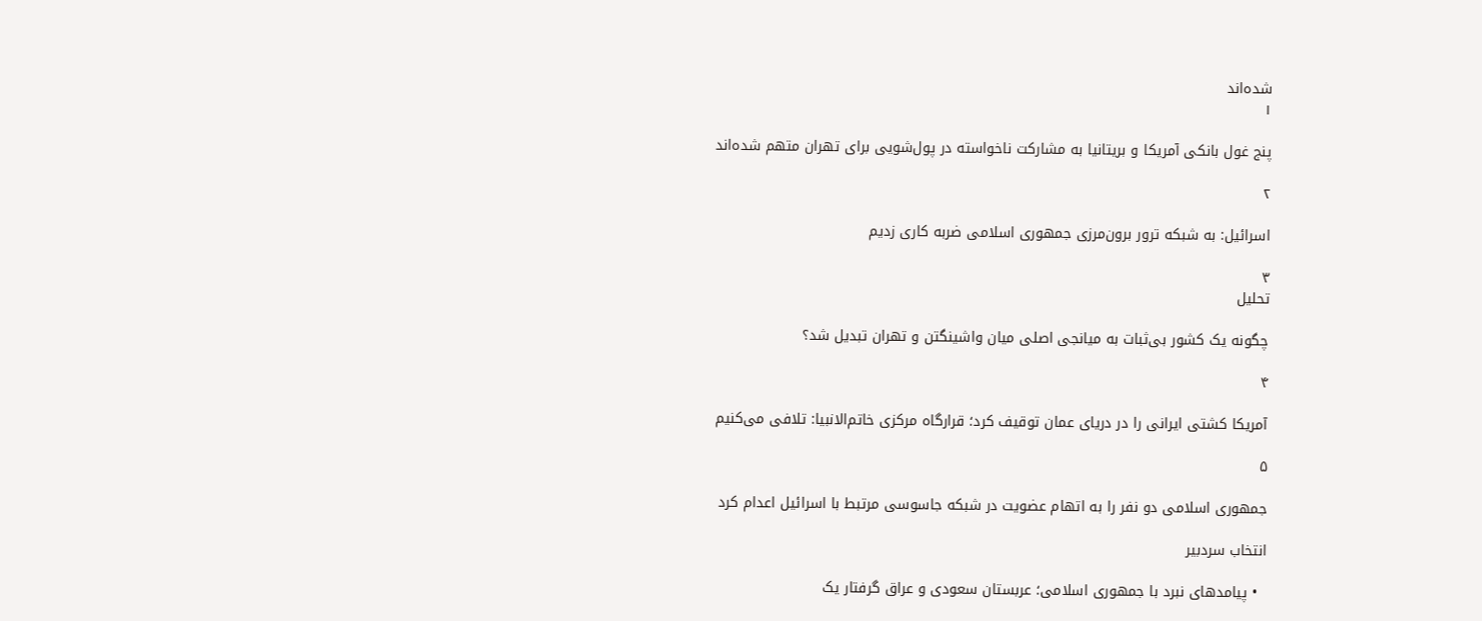شده‌اند
۱

پنج غول بانکی آمریکا و بریتانیا به مشارکت ناخواسته در پول‌شویی برای تهران متهم شده‌اند

۲

اسرائیل: به شبکه ترور برون‌مرزی جمهوری اسلامی ضربه کاری زدیم

۳
تحلیل

چگونه یک کشور بی‌ثبات به میانجی اصلی میان واشینگتن و تهران تبدیل شد؟

۴

آمریکا کشتی ایرانی را در دریای عمان توقیف کرد؛ قرارگاه مرکزی خاتم‌الانبیا: تلافی می‌کنیم

۵

جمهوری اسلامی دو نفر را به اتهام عضویت در شبکه جاسوسی مرتبط با اسرائیل اعدام کرد

انتخاب سردبیر

  • پیامدهای نبرد با جمهوری اسلامی؛ عربستان سعودی و عراق گرفتار یک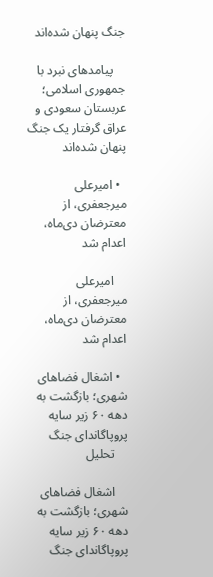جنگ پنهان شده‌اند

    پیامدهای نبرد با جمهوری اسلامی؛ عربستان سعودی و عراق گرفتار یک جنگ پنهان شده‌اند

  • امیرعلی میرجعفری، از معترضان دی‌ماه، اعدام شد

    امیرعلی میرجعفری، از معترضان دی‌ماه، اعدام شد

  • اشغال فضاهای شهری؛ بازگشت به دهه ۶۰ زیر سایه پروپاگاندای جنگ
    تحلیل

    اشغال فضاهای شهری؛ بازگشت به دهه ۶۰ زیر سایه پروپاگاندای جنگ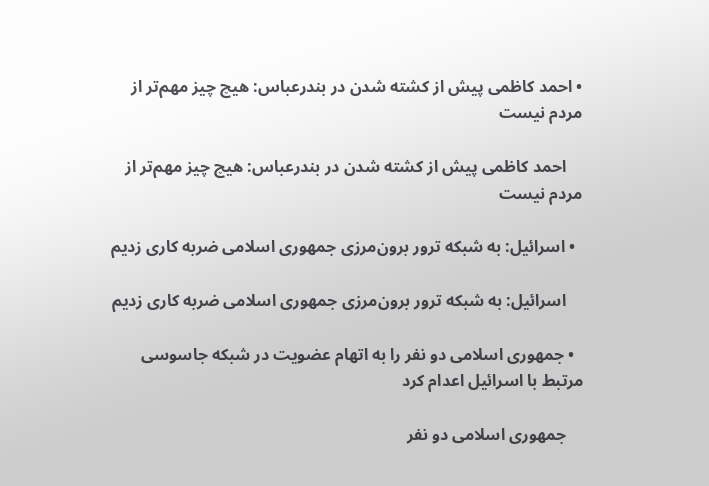• احمد کاظمی پیش از کشته شدن در بندرعباس: هیچ چیز مهم‌تر از مردم نیست

    احمد کاظمی پیش از کشته شدن در بندرعباس: هیچ چیز مهم‌تر از مردم نیست

  • اسرائیل: به شبکه ترور برون‌مرزی جمهوری اسلامی ضربه کاری زدیم

    اسرائیل: به شبکه ترور برون‌مرزی جمهوری اسلامی ضربه کاری زدیم

  • جمهوری اسلامی دو نفر را به اتهام عضویت در شبکه جاسوسی مرتبط با اسرائیل اعدام کرد

    جمهوری اسلامی دو نفر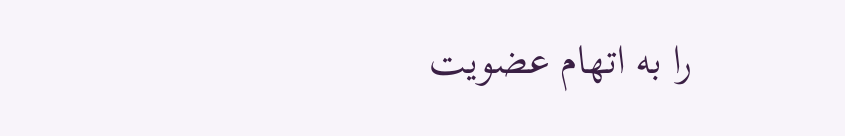را به اتهام عضویت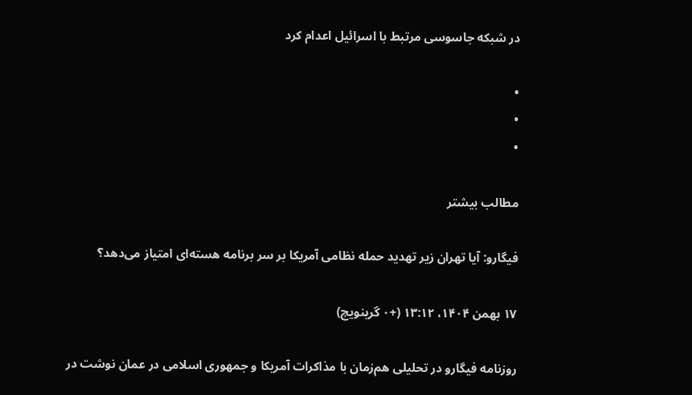در شبکه جاسوسی مرتبط با اسرائیل اعدام کرد

•
•
•

مطالب بیشتر

فیگارو: آیا تهران زیر تهدید حمله نظامی آمریکا بر سر برنامه هسته‌ای امتیاز می‌دهد؟

۱۷ بهمن ۱۴۰۴، ۱۳:۱۲ (+۰ گرینویچ)

روزنامه فیگارو در تحلیلی هم‌زمان با مذاکرات آمریکا و جمهوری اسلامی در عمان نوشت در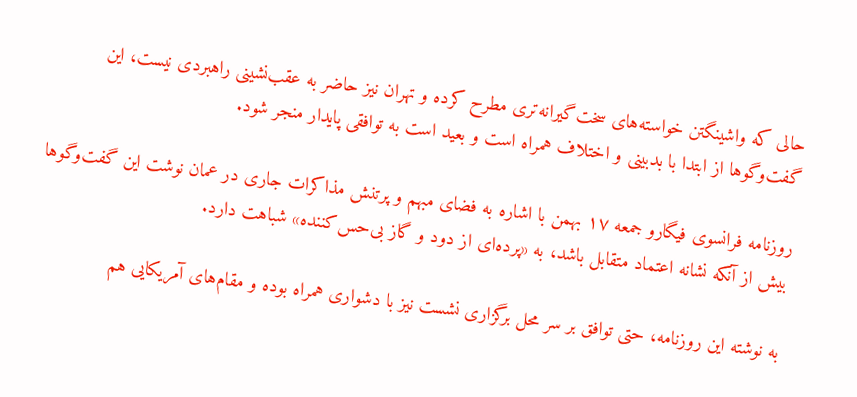حالی که واشینگتن خواسته‌های سخت‌گیرانه‌تری مطرح کرده و تهران نیز حاضر به عقب‌نشینی راهبردی نیست، این گفت‌وگوها از ابتدا با بدبینی و اختلاف همراه است و بعید است به توافقی پایدار منجر شود.

روزنامه فرانسوی فیگارو جمعه ۱۷ بهمن با اشاره به فضای مبهم و پرتنش مذاکرات جاری در عمان نوشت این گفت‌وگوها بیش از آنکه نشانه اعتماد متقابل باشد، به «پرده‌ای از دود و گاز بی‌حس‌کننده» شباهت دارد.

به نوشته این روزنامه، حتی توافق بر سر محل برگزاری نشست نیز با دشواری همراه بوده و مقام‌های آمریکایی هم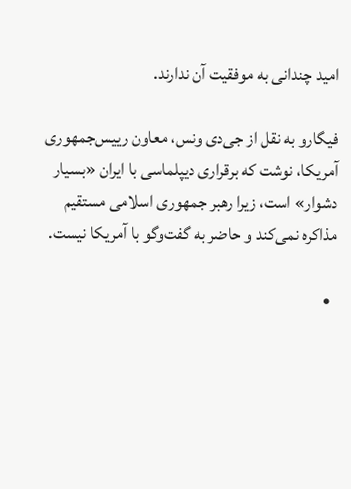امید چندانی به موفقیت آن ندارند.

فیگارو به نقل از جی‌دی ونس، معاون رییس‌جمهوری آمریکا، نوشت که برقراری دیپلماسی با ایران «بسیار دشوار» است، زیرا رهبر جمهوری اسلامی مستقیم مذاکره نمی‌کند و حاضر به گفت‌وگو با آمریکا نیست.

  •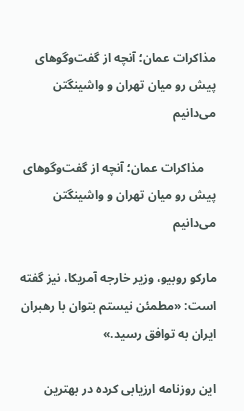مذاکرات عمان؛ آنچه از گفت‌وگوهای پیش رو میان تهران و واشینگتن می‌دانیم

    مذاکرات عمان؛ آنچه از گفت‌وگوهای پیش رو میان تهران و واشینگتن می‌دانیم

مارکو روبیو، وزیر خارجه آمریکا، نیز گفته است: «مطمئن نیستم بتوان با رهبران ایران به توافق رسید.»

این روزنامه ارزیابی کرده در بهترین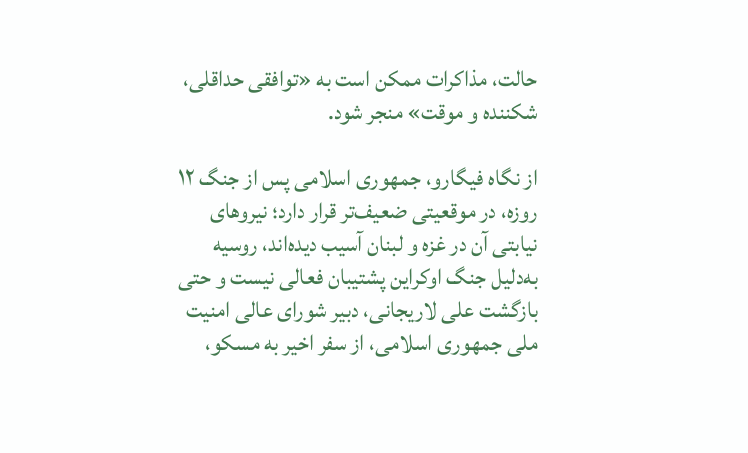حالت، مذاکرات ممکن است به «توافقی حداقلی، شکننده و موقت» منجر شود.

از نگاه فیگارو، جمهوری اسلامی پس از جنگ ۱۲ روزه، در موقعیتی ضعیف‌تر قرار دارد؛ نیروهای نیابتی آن در غزه و لبنان آسیب دیده‌اند، روسیه به‌دلیل جنگ اوکراین پشتیبان فعالی نیست و حتی بازگشت علی لاریجانی، دبیر شورای عالی امنیت ملی جمهوری اسلامی، از سفر اخیر به مسکو،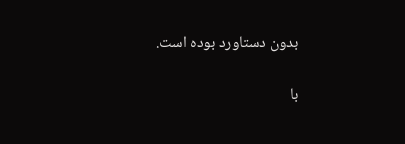بدون دستاورد بوده است.

با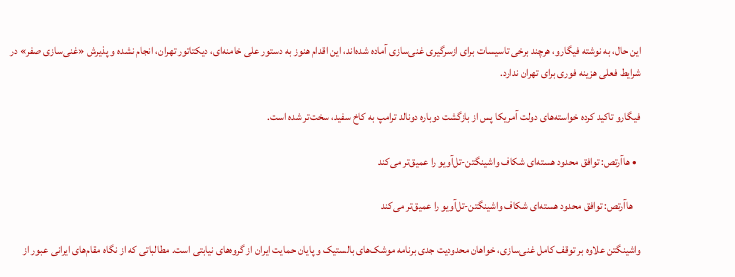این حال، به نوشته فیگارو، هرچند برخی تاسیسات برای ازسرگیری غنی‌سازی آماده شده‌اند، این اقدام هنوز به دستور علی خامنه‌ای، دیکتاتور تهران، انجام نشده و پذیرش «غنی‌سازی صفر» در شرایط فعلی هزینه فوری برای تهران ندارد.

فیگارو تاکید کرده خواسته‌های دولت آمریکا پس از بازگشت دوباره دونالد ترامپ به کاخ سفید، سخت‌تر شده است.

  • هاآرتص: توافق محدود هسته‌ای شکاف واشینگتن-تل‌آویو را عمیق‌تر می‌کند

    هاآرتص: توافق محدود هسته‌ای شکاف واشینگتن-تل‌آویو را عمیق‌تر می‌کند

واشینگتن علاوه بر توقف کامل غنی‌سازی، خواهان محدودیت جدی برنامه موشک‌های بالستیک و پایان حمایت ایران از گروه‌های نیابتی است. مطالباتی که از نگاه مقام‌های ایرانی عبور از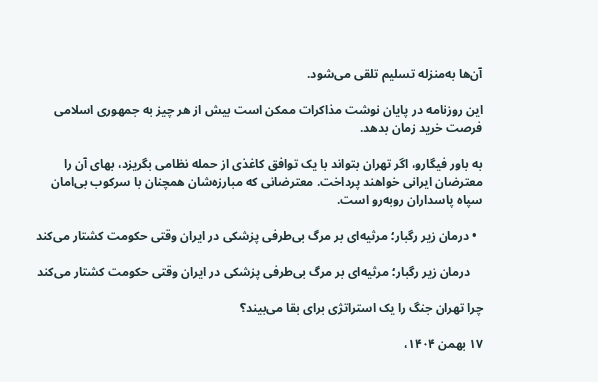آن‌ها به‌منزله تسلیم تلقی می‌شود.

این روزنامه در پایان نوشت مذاکرات ممکن است بیش از هر چیز به جمهوری اسلامی فرصت خرید زمان بدهد.

به باور فیگارو، اگر تهران بتواند با یک توافق کاغذی از حمله نظامی بگریزد، بهای آن را معترضان ایرانی خواهند پرداخت. معترضانی که مبارزه‌شان همچنان با سرکوب بی‌امان سپاه پاسداران روبه‌رو است.

  • درمان زیر رگبار؛ مرثیه‌ای بر مرگ بی‌طرفی پزشکی در ایران وقتی حکومت کشتار می‌کند

    درمان زیر رگبار؛ مرثیه‌ای بر مرگ بی‌طرفی پزشکی در ایران وقتی حکومت کشتار می‌کند

چرا تهران جنگ را یک استراتژی برای بقا می‌بیند؟

۱۷ بهمن ۱۴۰۴،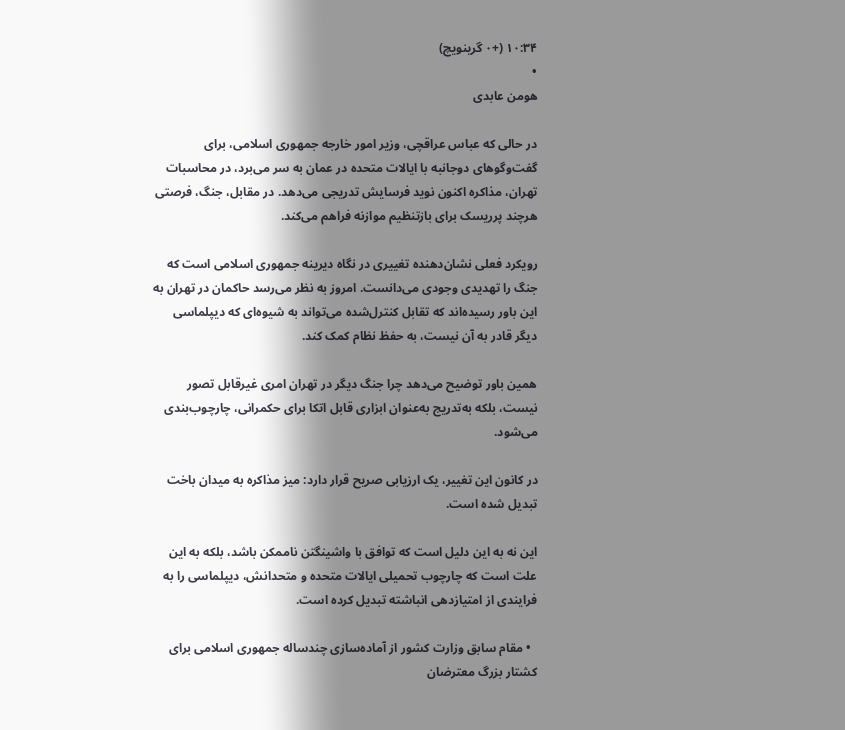۱۰:۳۴ (+۰ گرینویچ)
•
هومن عابدی

در حالی که عباس عراقچی، وزیر امور خارجه جمهوری اسلامی، برای گفت‌وگوهای دوجانبه با ایالات متحده در عمان به سر می‌برد، در محاسبات تهران، مذاکره اکنون نوید فرسایش تدریجی می‌دهد. در مقابل، جنگ، فرصتی هرچند پرریسک برای بازتنظیم موازنه فراهم می‌کند.

رویکرد فعلی نشان‌دهنده تغییری در نگاه دیرینه جمهوری اسلامی است که جنگ را تهدیدی وجودی می‌دانست. امروز به نظر می‌رسد حاکمان در تهران به این باور رسیده‌اند که تقابل کنترل‌شده می‌تواند به شیوه‌ای که دیپلماسی دیگر قادر به آن نیست، به حفظ نظام کمک کند.

همین باور توضیح می‌دهد چرا جنگ دیگر در تهران امری غیرقابل تصور نیست، بلکه به‌تدریج به‌عنوان ابزاری قابل اتکا برای حکمرانی، چارچوب‌بندی می‌شود.

در کانون این تغییر، یک ارزیابی صریح قرار دارد: میز مذاکره به میدان باخت تبدیل شده است.

این نه به این دلیل است که توافق با واشینگتن ناممکن باشد، بلکه به این علت است که چارچوب تحمیلی ایالات متحده و متحدانش، دیپلماسی را به فرایندی از امتیازدهی انباشته تبدیل کرده است.

  • مقام سابق وزارت کشور از آماده‌سازی چندساله جمهوری اسلامی برای کشتار بزرگ معترضان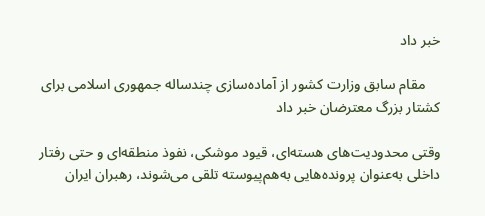خبر داد

    مقام سابق وزارت کشور از آماده‌سازی چندساله جمهوری اسلامی برای کشتار بزرگ معترضان خبر داد

وقتی محدودیت‌های هسته‌ای، قیود موشکی، نفوذ منطقه‌ای و حتی رفتار داخلی به‌عنوان پرونده‌هایی به‌هم‌پیوسته تلقی می‌شوند، رهبران ایران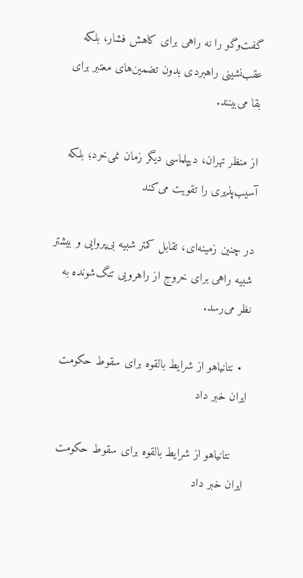گفت‌وگو را نه راهی برای کاهش فشار، بلکه عقب‌نشینی راهبردی بدون تضمین‌های معتبر برای بقا می‌بینند.

از منظر تهران، دیپلماسی دیگر زمان نمی‌خرد؛ بلکه آسیب‌پذیری را تقویت می‌کند

در چنین زمینه‌ای، تقابل کمتر شبیه بی‌پروایی و بیشتر شبیه راهی برای خروج از راهرویی تنگ‌شونده به نظر می‌رسد.

  • نتانیاهو از شرایط بالقوه برای سقوط حکومت ایران خبر داد

    نتانیاهو از شرایط بالقوه برای سقوط حکومت ایران خبر داد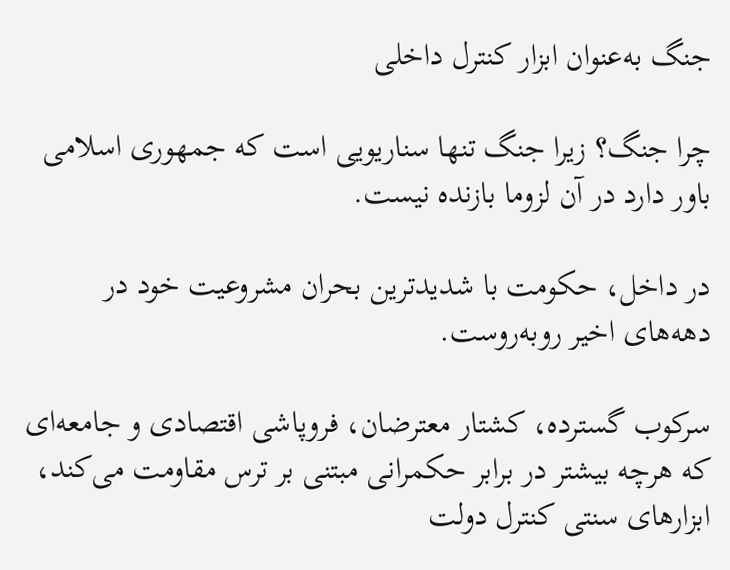جنگ به‌عنوان ابزار کنترل داخلی

چرا جنگ؟ زیرا جنگ تنها سناریویی است که جمهوری اسلامی باور دارد در آن لزوما بازنده نیست.

در داخل، حکومت با شدیدترین بحران مشروعیت خود در دهه‌های اخیر روبه‌روست.

سرکوب گسترده، کشتار معترضان، فروپاشی اقتصادی و جامعه‌ای که هرچه بیشتر در برابر حکمرانی مبتنی بر ترس مقاومت می‌کند، ابزارهای سنتی کنترل دولت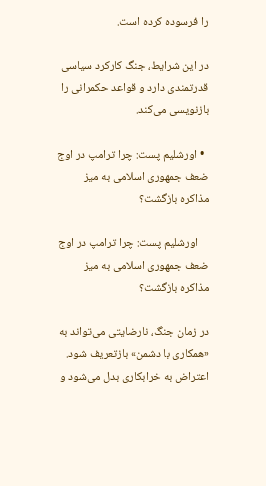را فرسوده کرده است.

در این شرایط، جنگ کارکرد سیاسی قدرتمندی دارد و قواعد حکمرانی را بازنویسی می‌کند.

  • اورشلیم پست: چرا ترامپ در اوج ضعف جمهوری اسلامی به میز مذاکره بازگشت؟

    اورشلیم پست: چرا ترامپ در اوج ضعف جمهوری اسلامی به میز مذاکره بازگشت؟

در زمان جنگ، نارضایتی می‌تواند به «همکاری با دشمن» بازتعریف شود. اعتراض به خرابکاری بدل می‌شود و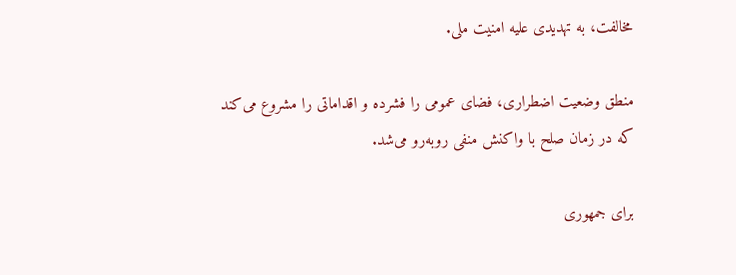مخالفت، به تهدیدی علیه امنیت ملی.

منطق وضعیت اضطراری، فضای عمومی را فشرده و اقداماتی را مشروع می‌کند که در زمان صلح با واکنش منفی روبه‌رو می‌شد.

برای جمهوری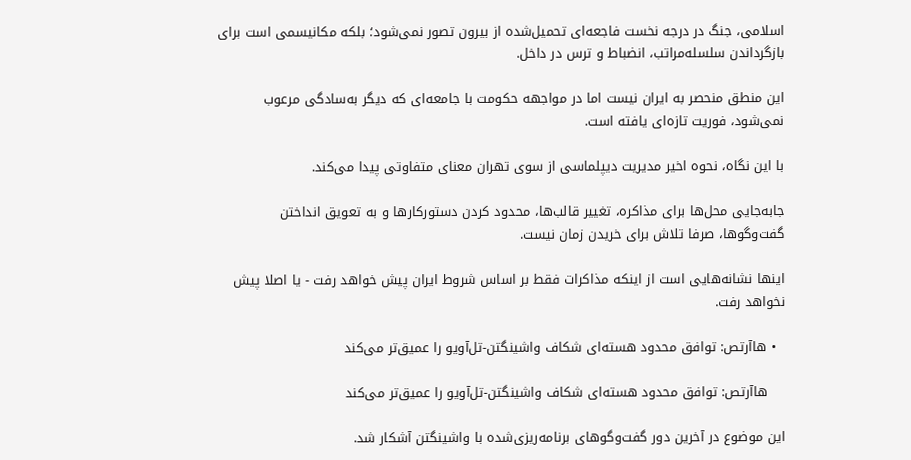اسلامی، جنگ در درجه نخست فاجعه‌ای تحمیل‌شده از بیرون تصور نمی‌شود؛ بلکه مکانیسمی است برای بازگرداندن سلسله‌مراتب، انضباط و ترس در داخل.

این منطق منحصر به ایران نیست اما در مواجهه حکومت با جامعه‌ای که دیگر به‌سادگی مرعوب نمی‌شود، فوریت تازه‌ای یافته است.

با این نگاه، نحوه اخیر مدیریت دیپلماسی از سوی تهران معنای متفاوتی پیدا می‌کند.

جابه‌جایی محل‌ها برای مذاکره، تغییر قالب‌ها، محدود کردن دستورکارها و به تعویق انداختن گفت‌وگوها، صرفا تلاش برای خریدن زمان نیست.

اینها نشانه‌هایی است از اینکه مذاکرات فقط بر اساس شروط ایران پیش خواهد رفت - یا اصلا پیش نخواهد رفت.

  • هاآرتص: توافق محدود هسته‌ای شکاف واشینگتن-تل‌آویو را عمیق‌تر می‌کند

    هاآرتص: توافق محدود هسته‌ای شکاف واشینگتن-تل‌آویو را عمیق‌تر می‌کند

این موضوع در آخرین دور گفت‌وگوهای برنامه‌ریزی‌شده با واشینگتن آشکار شد.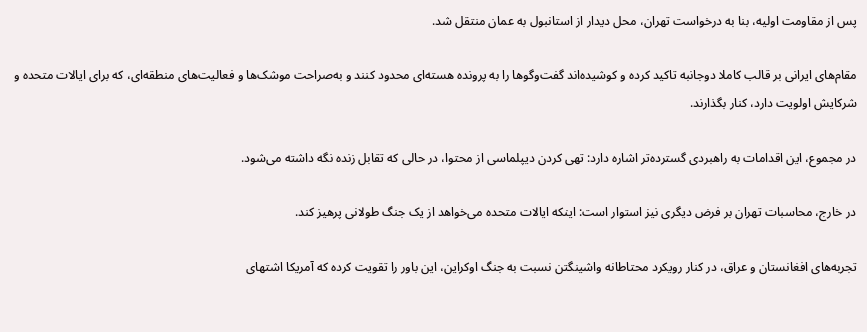پس از مقاومت اولیه، بنا به درخواست تهران، محل دیدار از استانبول به عمان منتقل شد.

مقام‌های ایرانی بر قالب کاملا دوجانبه تاکید کرده و کوشیده‌اند گفت‌وگوها را به پرونده هسته‌ای محدود کنند و به‌صراحت موشک‌ها و فعالیت‌های منطقه‌ای، که برای ایالات متحده و شرکایش اولویت دارد، کنار بگذارند.

در مجموع، این اقدامات به راهبردی گسترده‌تر اشاره دارد: تهی کردن دیپلماسی از محتوا، در حالی که تقابل زنده نگه داشته می‌شود.

در خارج، محاسبات تهران بر فرض دیگری نیز استوار است: اینکه ایالات متحده می‌خواهد از یک جنگ طولانی پرهیز کند.

تجربه‌های افغانستان و عراق، در کنار رویکرد محتاطانه واشینگتن نسبت به جنگ اوکراین، این باور را تقویت کرده که آمریکا اشتهای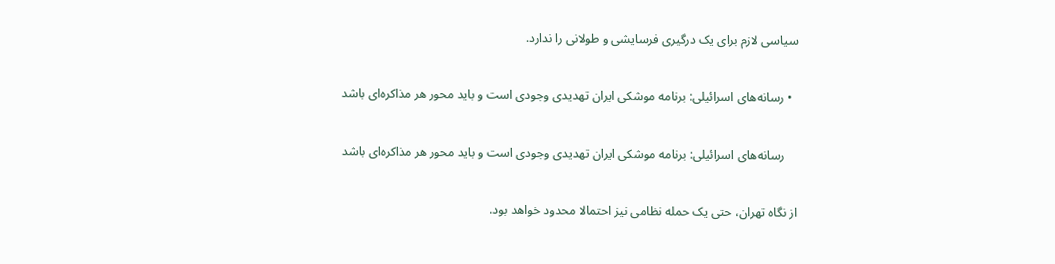سیاسی لازم برای یک درگیری فرسایشی و طولانی را ندارد.

  • رسانه‌های اسرائیلی: برنامه موشکی ایران تهدیدی وجودی است و باید محور هر مذاکره‌ای باشد

    رسانه‌های اسرائیلی: برنامه موشکی ایران تهدیدی وجودی است و باید محور هر مذاکره‌ای باشد

از نگاه تهران، حتی یک حمله نظامی نیز احتمالا محدود خواهد بود.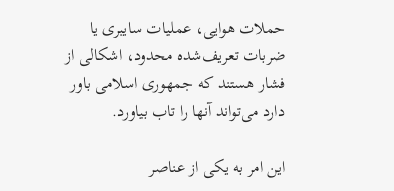حملات هوایی، عملیات سایبری یا ضربات تعریف‌شده محدود، اشکالی از فشار هستند که جمهوری اسلامی باور دارد می‌تواند آنها را تاب بیاورد.

این امر به یکی از عناصر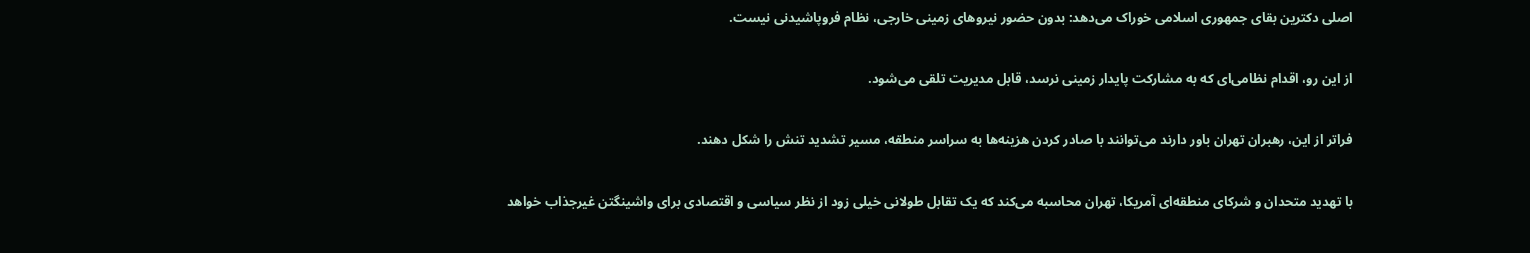اصلی دکترین بقای جمهوری اسلامی خوراک می‌دهد: بدون حضور نیروهای زمینی خارجی، نظام فروپاشیدنی نیست.

از این رو، اقدام نظامی‌ای که به مشارکت پایدار زمینی نرسد، قابل مدیریت تلقی می‌شود.

فراتر از این، رهبران تهران باور دارند می‌توانند با صادر کردن هزینه‌ها به سراسر منطقه، مسیر تشدید تنش را شکل دهند.

با تهدید متحدان و شرکای منطقه‌ای آمریکا، تهران محاسبه می‌کند که یک تقابل طولانی خیلی زود از نظر سیاسی و اقتصادی برای واشینگتن غیرجذاب خواهد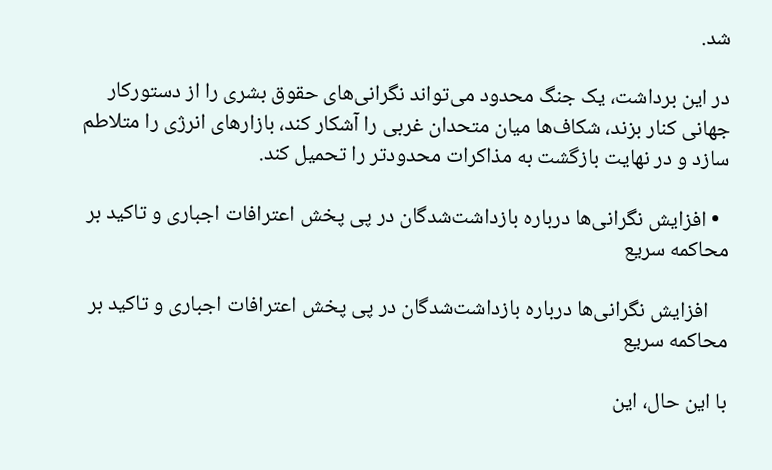شد.

در این برداشت، یک جنگ محدود می‌تواند نگرانی‌های حقوق بشری را از دستور‌کار جهانی کنار بزند، شکاف‌ها میان متحدان غربی را آشکار کند، بازارهای انرژی را متلاطم سازد و در نهایت بازگشت به مذاکرات محدودتر را تحمیل کند.

  • افزایش نگرانی‌ها درباره بازداشت‌شدگان در پی پخش اعترافات اجباری و تاکید بر محاکمه سریع

    افزایش نگرانی‌ها درباره بازداشت‌شدگان در پی پخش اعترافات اجباری و تاکید بر محاکمه سریع

با این حال، این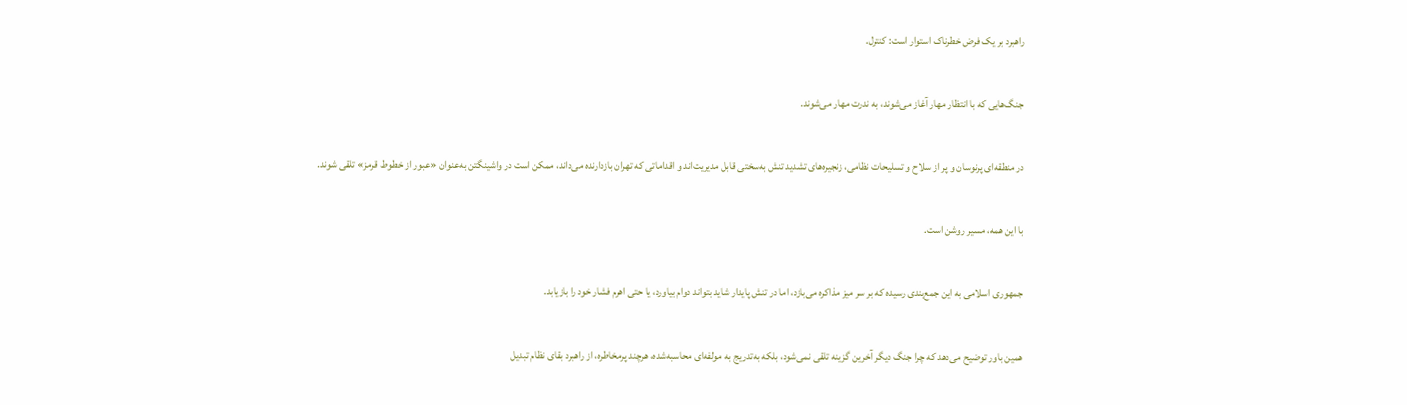راهبرد بر یک فرض خطرناک استوار است: کنترل.

جنگ‌هایی که با انتظار مهار آغاز می‌شوند، به ندرت مهار می‌شوند.

در منطقه‌ای پر‌نوسان و پر از سلاح و تسلیحات نظامی، زنجیره‌های تشدید تنش به‌سختی قابل مدیریت‌اند و اقداماتی که تهران بازدارنده می‌داند، ممکن است در واشینگتن به‌عنوان «عبور از خطوط قرمز» تلقی شوند.

با این همه، مسیر روشن است.

جمهوری اسلامی به این جمع‌بندی رسیده که بر سر میز مذاکره می‌بازد، اما در تنش پایدار شاید بتواند دوام بیاورد، یا حتی اهرم فشار خود را بازیابد.

همین باور توضیح می‌دهد که چرا جنگ دیگر آخرین گزینه تلقی نمی‌شود، بلکه به‌تدریج به مولفه‌ای محاسبه‌شده، هرچند پرمخاطره، از راهبرد بقای نظام تبدیل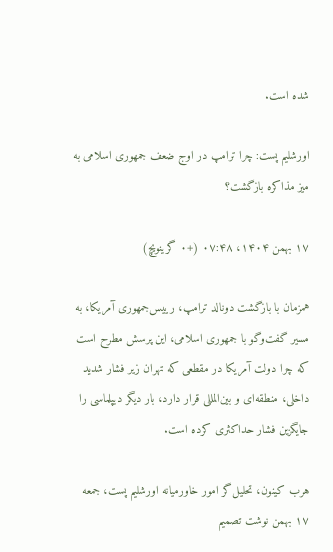شده است.

اورشلیم پست: چرا ترامپ در اوج ضعف جمهوری اسلامی به میز مذاکره بازگشت؟

۱۷ بهمن ۱۴۰۴، ۰۷:۴۸ (+۰ گرینویچ)

همزمان با بازگشت دونالد ترامپ، رییس‌جمهوری آمریکا، به مسیر گفت‌وگو با جمهوری اسلامی، این پرسش مطرح است که چرا دولت آمریکا در مقطعی که تهران زیر فشار شدید داخلی، منطقه‌ای و بین‌المللی قرار دارد، بار دیگر دیپلماسی را جایگزین فشار حداکثری کرده است.

هرب کینون، تحلیل‌گر امور خاورمیانه اورشلیم پست، جمعه ۱۷ بهمن نوشت تصمیم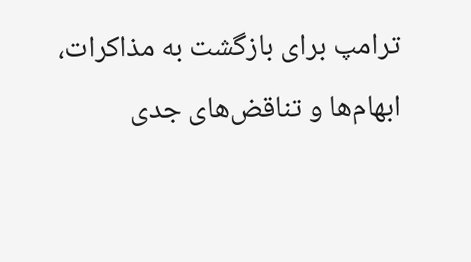ترامپ برای بازگشت به مذاکرات، ابهام‌ها و تناقض‌های جدی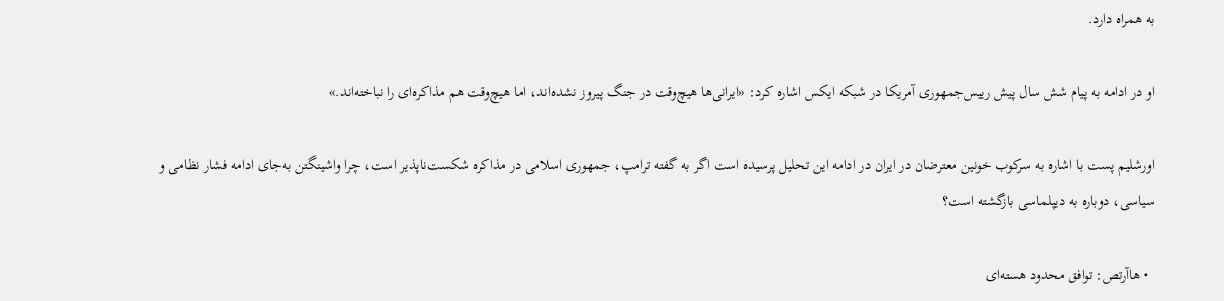به همراه دارد.

او در ادامه به پیام شش سال پیش رییس‌جمهوری آمریکا در شبکه ایکس اشاره کرد: «ایرانی‌ها هیچ‌وقت در جنگ پیروز نشده‌اند، اما هیچ‌وقت هم مذاکره‌ای را نباخته‌اند.»

اورشلیم پست با اشاره به سرکوب خونین معترضان در ایران در ادامه این تحلیل پرسیده است اگر به گفته ترامپ، جمهوری اسلامی در مذاکره شکست‌ناپذیر است، چرا واشینگتن به‌جای ادامه فشار نظامی و سیاسی، دوباره به دیپلماسی بازگشته است؟

  • هاآرتص: توافق محدود هسته‌ای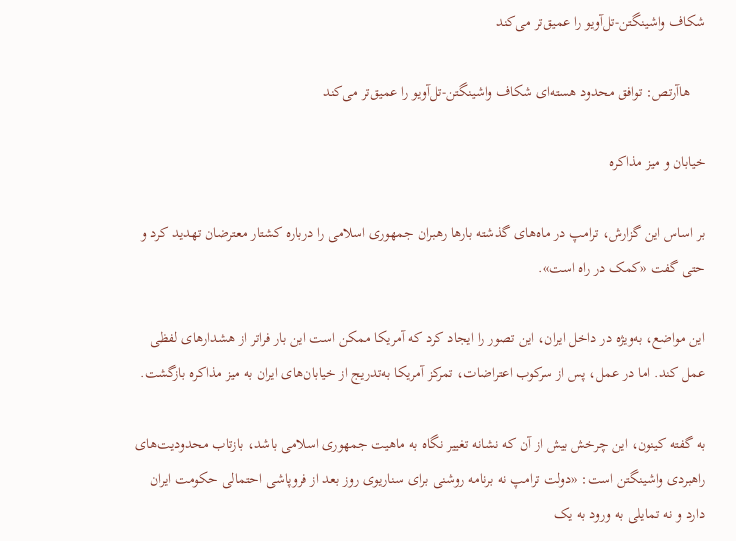شکاف واشینگتن-تل‌آویو را عمیق‌تر می‌کند

    هاآرتص: توافق محدود هسته‌ای شکاف واشینگتن-تل‌آویو را عمیق‌تر می‌کند

خیابان و میز مذاکره

بر اساس این گزارش، ترامپ در ماه‌های گذشته بارها رهبران جمهوری اسلامی را درباره کشتار معترضان تهدید کرد و حتی گفت «کمک در راه است».

این مواضع، به‌ویژه در داخل ایران، این تصور را ایجاد کرد که آمریکا ممکن است این بار فراتر از هشدارهای لفظی عمل کند. اما در عمل، پس از سرکوب اعتراضات، تمرکز آمریکا به‌تدریج از خیابان‌های ایران به میز مذاکره بازگشت.

به گفته کینون، این چرخش بیش از آن که نشانه تغییر نگاه به ماهیت جمهوری اسلامی باشد، بازتاب محدودیت‌های راهبردی واشینگتن است: «دولت ترامپ نه برنامه روشنی برای سناریوی روز بعد از فروپاشی احتمالی حکومت ایران دارد و نه تمایلی به ورود به یک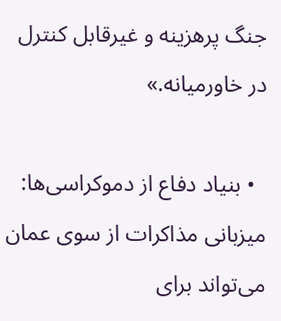جنگ پرهزینه و غیرقابل کنترل در خاورمیانه.»

  • بنیاد دفاع از دموکراسی‌ها: میزبانی مذاکرات از سوی عمان می‌تواند برای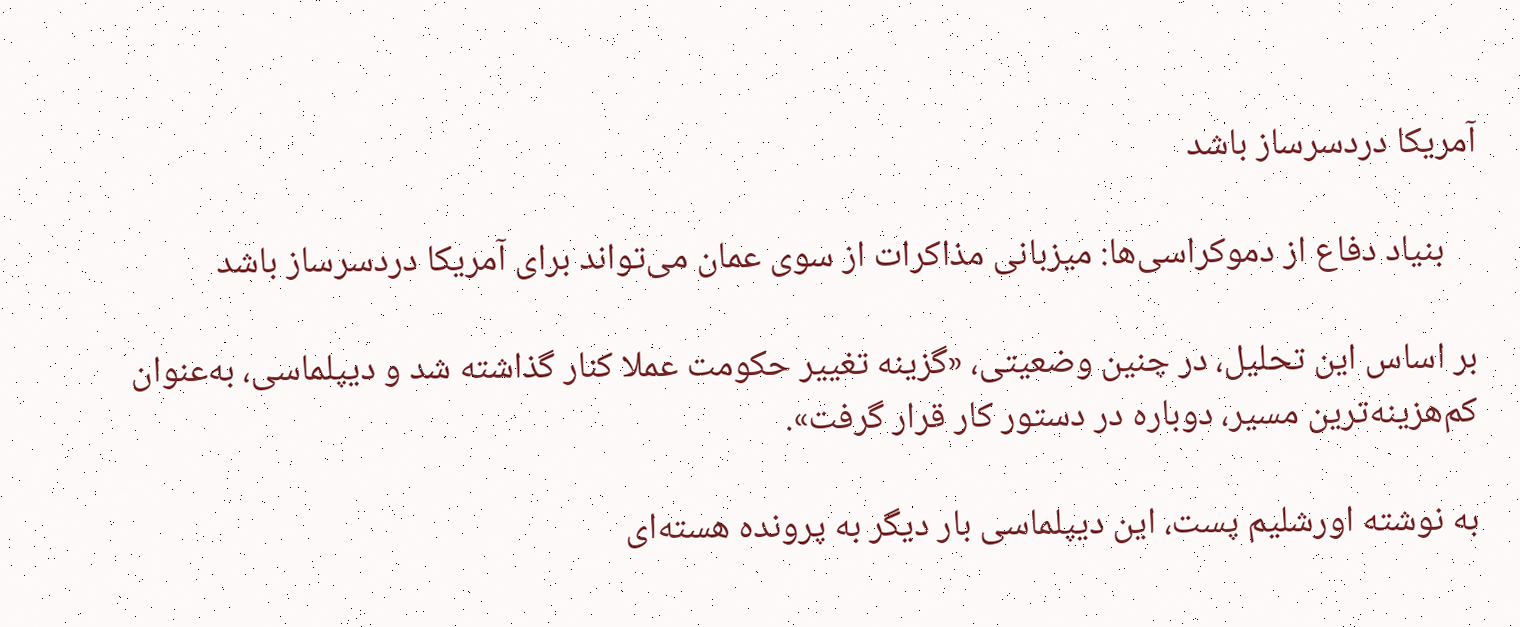آمریکا دردسرساز باشد

    بنیاد دفاع از دموکراسی‌ها: میزبانی مذاکرات از سوی عمان می‌تواند برای آمریکا دردسرساز باشد

بر اساس این تحلیل، در چنین وضعیتی، «گزینه تغییر حکومت عملا کنار گذاشته شد و دیپلماسی، به‌عنوان کم‌هزینه‌ترین مسیر، دوباره در دستور کار قرار گرفت».

به نوشته اورشلیم پست، این دیپلماسی بار دیگر به پرونده هسته‌ای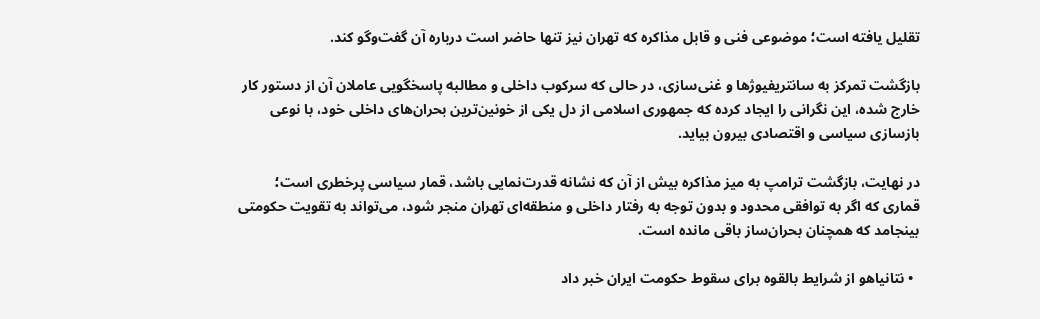تقلیل یافته است؛ موضوعی فنی و قابل مذاکره که تهران نیز تنها حاضر است درباره آن گفت‌وگو کند.

بازگشت تمرکز به سانتریفیوژها و غنی‌سازی، در حالی که سرکوب داخلی و مطالبه پاسخگویی عاملان آن از دستور کار خارج شده، این نگرانی را ایجاد کرده که جمهوری اسلامی از دل یکی از خونین‌ترین بحران‌های داخلی خود، با نوعی بازسازی سیاسی و اقتصادی بیرون بیاید.

در نهایت، بازگشت ترامپ به میز مذاکره بیش از آن که نشانه قدرت‌نمایی باشد، قمار سیاسی پرخطری است؛ قماری که اگر به توافقی محدود و بدون توجه به رفتار داخلی و منطقه‌ای تهران منجر شود، می‌تواند به تقویت حکومتی بینجامد که همچنان بحران‌ساز باقی مانده است.

  • نتانیاهو از شرایط بالقوه برای سقوط حکومت ایران خبر داد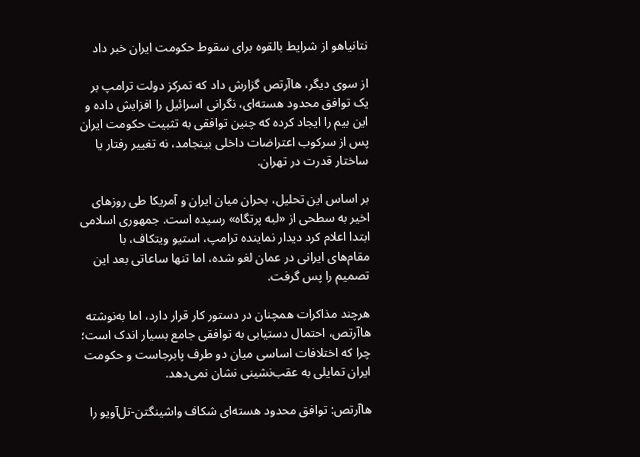نتانیاهو از شرایط بالقوه برای سقوط حکومت ایران خبر داد

از سوی دیگر، هاآرتص گزارش داد که تمرکز دولت ترامپ بر یک توافق محدود هسته‌ای، نگرانی اسرائیل را افزایش داده و این بیم را ایجاد کرده که چنین توافقی به تثبیت حکومت ایران پس از سرکوب اعتراضات داخلی بینجامد، نه تغییر رفتار یا ساختار قدرت در تهران.

بر اساس این تحلیل، بحران میان ایران و آمریکا طی روزهای اخیر به سطحی از «لبه پرتگاه» رسیده است. جمهوری اسلامی ابتدا اعلام کرد دیدار نماینده ترامپ، استیو ویتکاف، با مقام‌های ایرانی در عمان لغو شده، اما تنها ساعاتی بعد این تصمیم را پس گرفت.

هرچند مذاکرات همچنان در دستور کار قرار دارد، اما به‌نوشته هاآرتص، احتمال دستیابی به توافقی جامع بسیار اندک است؛ چرا که اختلافات اساسی میان دو طرف پابرجاست و حکومت ایران تمایلی به عقب‌نشینی نشان نمی‌دهد.

هاآرتص: توافق محدود هسته‌ای شکاف واشینگتن-تل‌آویو را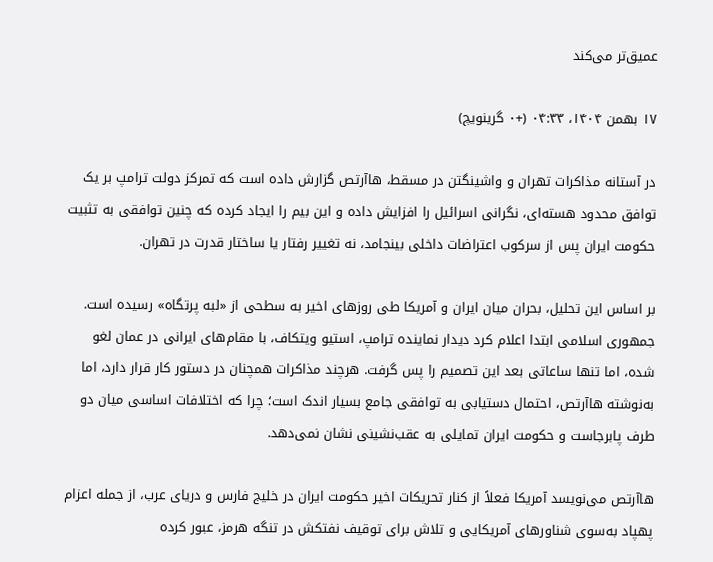عمیق‌تر می‌کند

۱۷ بهمن ۱۴۰۴، ۰۴:۳۳ (+۰ گرینویچ)

در آستانه مذاکرات تهران و واشینگتن در مسقط، هاآرتص گزارش داده است که تمرکز دولت ترامپ بر یک توافق محدود هسته‌ای، نگرانی اسرائیل را افزایش داده و این بیم را ایجاد کرده که چنین توافقی به تثبیت حکومت ایران پس از سرکوب اعتراضات داخلی بینجامد، نه تغییر رفتار یا ساختار قدرت در تهران.

بر اساس این تحلیل، بحران میان ایران و آمریکا طی روزهای اخیر به سطحی از «لبه پرتگاه» رسیده است. جمهوری اسلامی ابتدا اعلام کرد دیدار نماینده ترامپ، استیو ویتکاف، با مقام‌های ایرانی در عمان لغو شده، اما تنها ساعاتی بعد این تصمیم را پس گرفت. هرچند مذاکرات همچنان در دستور کار قرار دارد، اما به‌نوشته هاآرتص، احتمال دستیابی به توافقی جامع بسیار اندک است؛ چرا که اختلافات اساسی میان دو طرف پابرجاست و حکومت ایران تمایلی به عقب‌نشینی نشان نمی‌دهد.

هاآرتص می‌نویسد آمریکا فعلاً از کنار تحریکات اخیر حکومت ایران در خلیج فارس و دریای عرب، از جمله اعزام پهپاد به‌سوی شناورهای آمریکایی و تلاش برای توقیف نفتکش در تنگه هرمز، عبور کرده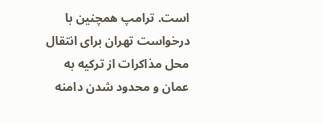است. ترامپ همچنین با درخواست تهران برای انتقال محل مذاکرات از ترکیه به عمان و محدود شدن دامنه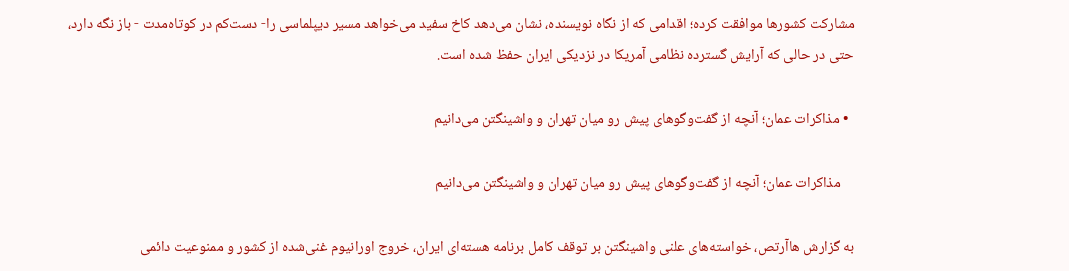مشارکت کشورها موافقت کرده؛ اقدامی که از نگاه نویسنده، نشان می‌دهد کاخ سفید می‌خواهد مسیر دیپلماسی را- دست‌کم در کوتاه‌مدت - باز نگه دارد، حتی در حالی که آرایش گسترده نظامی آمریکا در نزدیکی ایران حفظ شده است.

  • مذاکرات عمان؛ آنچه از گفت‌وگوهای پیش رو میان تهران و واشینگتن می‌دانیم

    مذاکرات عمان؛ آنچه از گفت‌وگوهای پیش رو میان تهران و واشینگتن می‌دانیم

به گزارش هاآرتص، خواسته‌های علنی واشینگتن بر توقف کامل برنامه هسته‌ای ایران، خروج اورانیوم غنی‌شده از کشور و ممنوعیت دائمی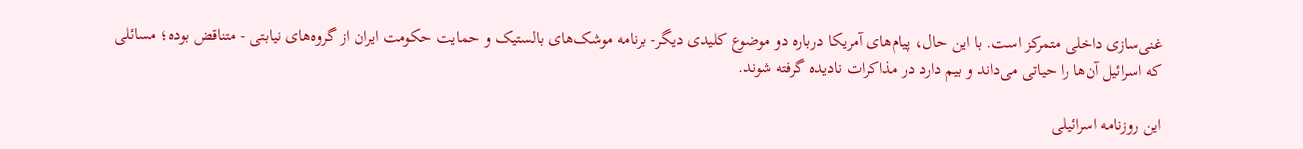غنی‌سازی داخلی متمرکز است. با این حال، پیام‌های آمریکا درباره دو موضوع کلیدی دیگر- برنامه موشک‌های بالستیک و حمایت حکومت ایران از گروه‌های نیابتی - متناقض بوده؛ مسائلی که اسرائیل آن‌ها را حیاتی می‌داند و بیم دارد در مذاکرات نادیده گرفته شوند.

این روزنامه اسرائیلی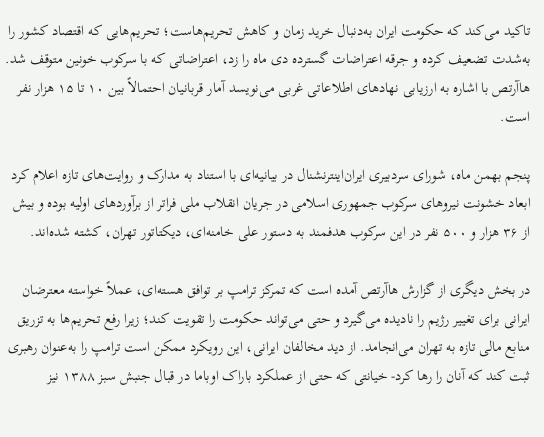تاکید می‌کند که حکومت ایران به‌دنبال خرید زمان و کاهش تحریم‌هاست؛ تحریم‌هایی که اقتصاد کشور را به‌شدت تضعیف کرده و جرقه اعتراضات گسترده دی ماه را زد، اعتراضاتی که با سرکوب خونین متوقف شد. هاآرتص با اشاره به ارزیابی نهادهای اطلاعاتی غربی می‌نویسد آمار قربانیان احتمالاً بین ۱۰ تا ۱۵ هزار نفر است.

پنجم بهمن ماه، شورای سردبیری ایران‌اینترنشنال در بیانیه‌ای با استناد به مدارک و روایت‌های تازه اعلام کرد ابعاد خشونت نیروهای سرکوب جمهوری اسلامی در جریان انقلاب ملی فراتر از برآوردهای اولیه بوده و بیش از ۳۶ هزار و ۵۰۰ نفر در این سرکوب هدفمند به دستور علی خامنه‌ای، دیکتاتور تهران، کشته‌ شده‌اند.

در بخش دیگری از گزارش هاآرتص آمده است که تمرکز ترامپ بر توافق هسته‌ای، عملاً خواسته معترضان ایرانی برای تغییر رژیم را نادیده می‌گیرد و حتی می‌تواند حکومت را تقویت کند؛ زیرا رفع تحریم‌ها به تزریق منابع مالی تازه به تهران می‌انجامد. از دید مخالفان ایرانی، این رویکرد ممکن است ترامپ را به‌عنوان رهبری ثبت کند که آنان را رها کرد- خیانتی که حتی از عملکرد باراک اوباما در قبال جنبش سبز ۱۳۸۸ نیز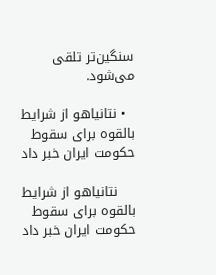سنگین‌تر تلقی می‌شود.

  • نتانیاهو از شرایط بالقوه برای سقوط حکومت ایران خبر داد

    نتانیاهو از شرایط بالقوه برای سقوط حکومت ایران خبر داد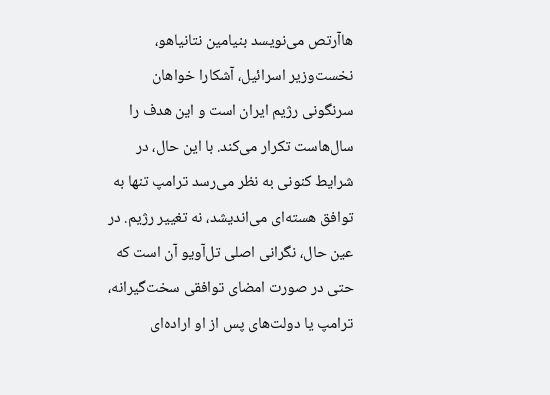هاآرتص می‌نویسد بنیامین نتانیاهو، نخست‌وزیر اسرائیل، آشکارا خواهان سرنگونی رژیم ایران است و این هدف را سال‌هاست تکرار می‌کند. با این حال، در شرایط کنونی به نظر می‌رسد ترامپ تنها به توافق هسته‌ای می‌اندیشد، نه تغییر رژیم. در عین حال، نگرانی اصلی تل‌آویو آن است که حتی در صورت امضای توافقی سخت‌گیرانه، ترامپ یا دولت‌های پس از او اراده‌ای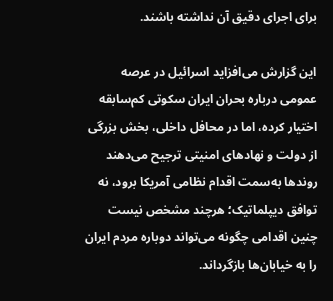برای اجرای دقیق آن نداشته باشند.

این گزارش می‌افزاید اسرائیل در عرصه عمومی درباره بحران ایران سکوتی کم‌سابقه اختیار کرده، اما در محافل داخلی، بخش بزرگی از دولت و نهادهای امنیتی ترجیح می‌دهند روندها به‌سمت اقدام نظامی آمریکا برود، نه توافق دیپلماتیک؛ هرچند مشخص نیست چنین اقدامی چگونه می‌تواند دوباره مردم ایران را به خیابان‌ها بازگرداند.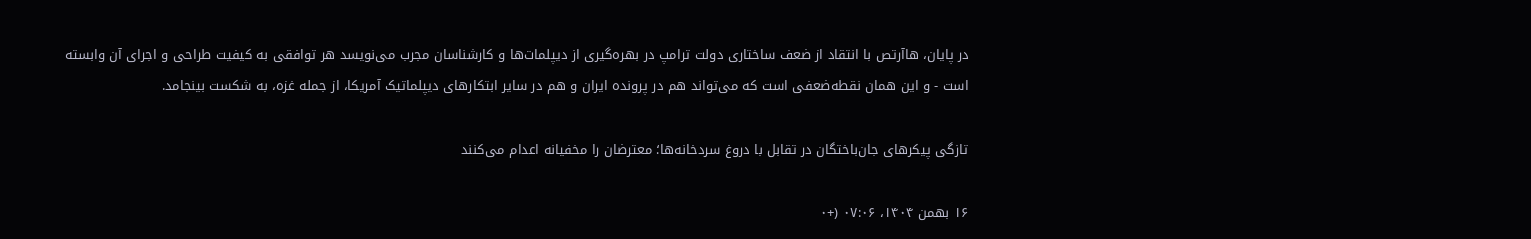در پایان، هاآرتص با انتقاد از ضعف ساختاری دولت ترامپ در بهره‌گیری از دیپلمات‌ها و کارشناسان مجرب می‌نویسد هر توافقی به کیفیت طراحی و اجرای آن وابسته است - و این همان نقطه‌ضعفی است که می‌تواند هم در پرونده ایران و هم در سایر ابتکارهای دیپلماتیک آمریکا، از جمله غزه، به شکست بینجامد.

تازگی پیکرهای جان‌باختگان در تقابل با دروغ سردخانه‌ها؛ معترضان را مخفیانه اعدام می‌کنند

۱۶ بهمن ۱۴۰۴، ۰۷:۰۶ (+۰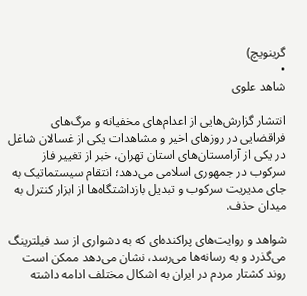گرینویچ)
•
شاهد علوی

انتشار گزارش‌هایی از اعدام‌های مخفیانه و مرگ‌های فراقضایی در روزهای اخیر و مشاهدات یکی از غسالان شاغل در یکی از آرامستان‌های استان تهران، خبر از تغییر فاز سرکوب در جمهوری اسلامی می‌دهد؛ انتقام سیستماتیک به جای مدیریت سرکوب و تبدیل بازداشتگاه‌ها از ابزار کنترل به میدان حذف.

شواهد و روایت‌های پراکنده‌ای که به دشواری از سد فیلترینگ می‌گذرد و به رسانه‌ها می‌رسد، نشان می‌دهد ممکن است روند کشتار مردم در ایران به اشکال مختلف ادامه داشته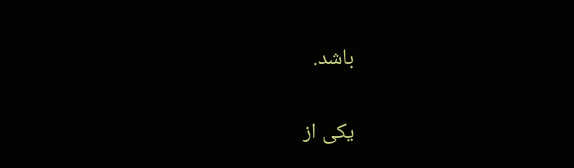باشد.

یکی از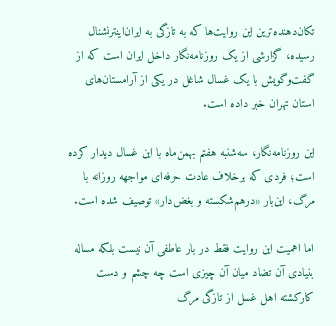تکان‌دهنده‌ترین این روایت‌ها که به تازگی به ایران‌اینترنشنال رسیده، گزارشی از یک روزنامه‌نگار داخل ایران است که از گفت‌وگویش با یک غسال شاغل در یکی از آرامستان‌های استان تهران خبر داده است.

این روزنامه‌نگار، سه‌شنبه هفتم بهمن‌ماه با این غسال دیدار کرده است؛ فردی که برخلاف عادت حرفه‌ای مواجهه‌ روزانه با مرگ، این‌بار «درهم‌شکسته و بغض‌دار» توصیف شده است.

اما اهمیت این روایت فقط در بار عاطفی آن نیست بلکه مساله بنیادی آن تضاد میان آن‌ چیزی است چه چشم و دست کارکشته‌ اهل غسل از تازگی مرگ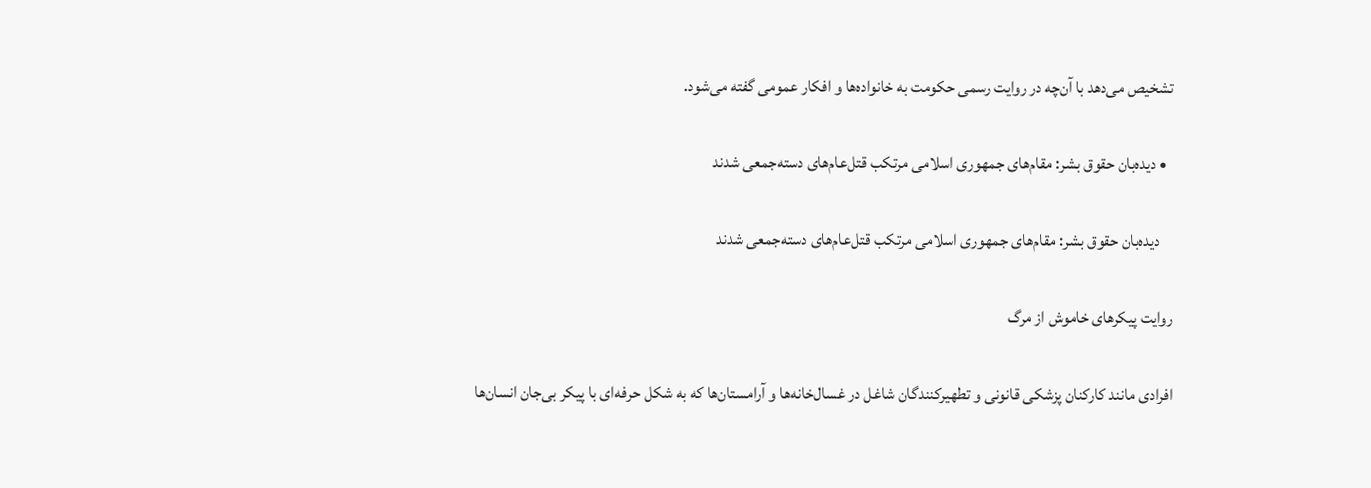تشخیص می‌دهد با آن‌چه در روایت رسمی حکومت به خانواده‌ها و افکار عمومی گفته می‌شود.

  • دیده‌بان حقوق بشر: مقام‌های جمهوری اسلامی مرتکب قتل‌‌عام‌های دسته‌جمعی شدند

    دیده‌بان حقوق بشر: مقام‌های جمهوری اسلامی مرتکب قتل‌‌عام‌های دسته‌جمعی شدند

روایت پیکرهای خاموش از مرگ

افرادی مانند کارکنان پزشکی قانونی و تطهیرکنندگان شاغل در غسال‌خانه‌ها و آرامستان‌ها که به شکل حرفه‌ای با پیکر بی‌جان انسان‌ها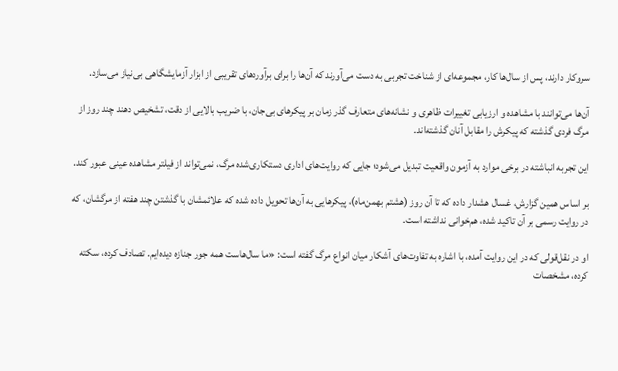سروکار دارند، پس از سال‌ها کار، مجموعه‌ای از شناخت تجربی به دست می‌آورند که آن‌ها را برای برآوردهای تقریبی از ابزار آزمایشگاهی بی‌نیاز می‌سازد.

آن‌ها می‌توانند با مشاهده و ارزیابی تغییرات ظاهری و نشانه‌های متعارف گذر زمان بر پیکرهای بی‌جان، با ضریب بالایی از دقت، تشخیص دهند چند روز از مرگ فردی گذشته که پیکرش را مقابل آنان گذشته‌اند.

این تجربه‌ انباشته در برخی موارد به آزمون واقعیت تبدیل می‌شود؛ جایی که روایت‌های اداری دستکاری‌شده‌ مرگ، نمی‌تواند از فیلتر مشاهده‌ عینی عبور کند.

بر اساس همین گزارش، غسال هشدار داده که تا آن روز (هشتم بهمن‌ماه)، پیکرهایی به آن‌ها تحویل داده شده که علائمشان با گذشتن چند هفته از مرگشان، که در روایت رسمی بر آن تاکید شده، هم‌خوانی نداشته است.

او در نقل‌قولی که در این روایت آمده، با اشاره به تفاوت‌های آشکار میان انواع مرگ گفته است: «ما سال‌هاست همه جور جنازه دیده‌ایم. تصادف کرده، سکته کرده، مشخصات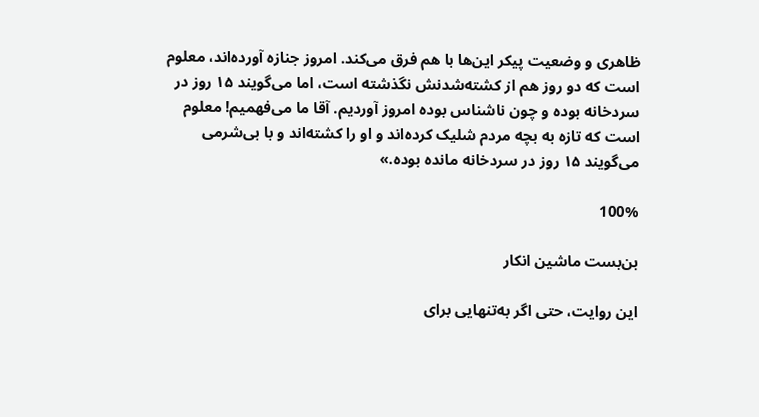ظاهری و وضعیت پیکر این‌ها با هم فرق می‌کند. امروز جنازه آورده‌اند، معلوم است که دو روز هم از کشته‌شدنش نگذشته است، اما می‌گویند ۱۵ روز در سردخانه بوده و چون ناشناس بوده امروز آوردیم. آقا ما می‌فهمیم! معلوم است که تازه به بچه مردم شلیک کرده‌اند و او را کشته‌اند و با بی‌شرمی می‌گویند ۱۵ روز در سردخانه مانده بوده.»

100%

بن‌بست ماشین انکار

این روایت، حتی اگر به‌تنهایی برای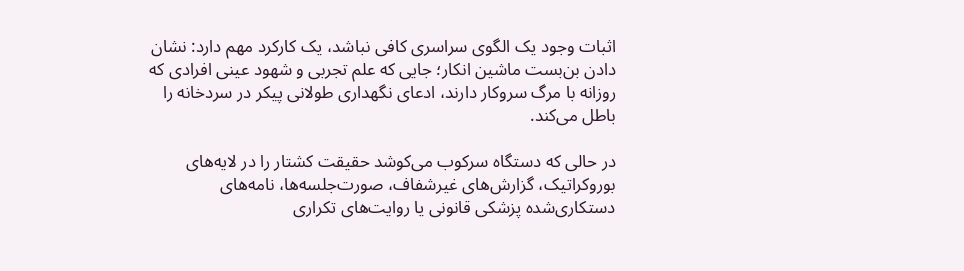اثبات وجود یک الگوی سراسری کافی نباشد، یک کارکرد مهم دارد: نشان دادن بن‌بست ماشین انکار؛ جایی که علم تجربی و شهود عینی افرادی که روزانه با مرگ سروکار دارند، ادعای نگهداری طولانی پیکر در سردخانه را باطل می‌کند.

در حالی که دستگاه سرکوب می‌کوشد حقیقت کشتار را در لایه‌های بوروکراتیک، گزارش‌های غیرشفاف، صورت‌جلسه‌ها، نامه‌های دستکاری‌شده پزشکی قانونی یا روایت‌های تکراری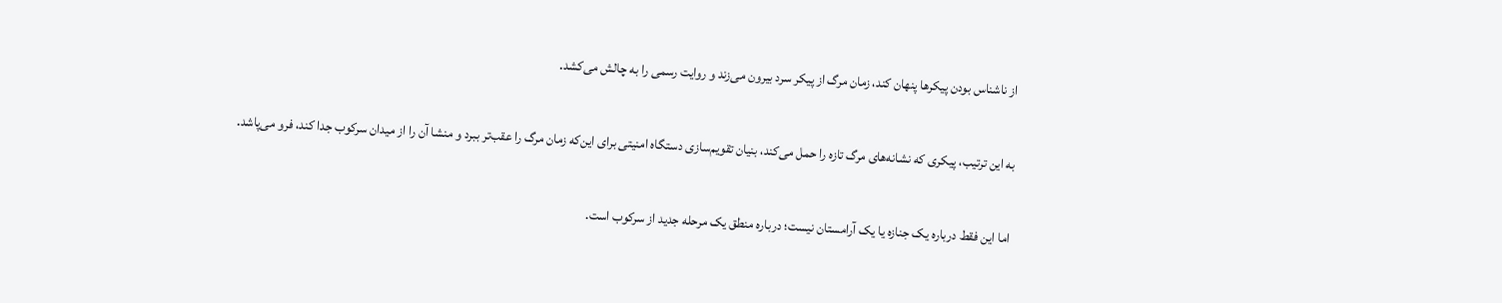از ناشناس بودن پیکرها پنهان کند، زمان مرگ از پیکر سرد بیرون می‌زند و روایت رسمی را به چالش می‌کشد.

به این ترتیب، پیکری که نشانه‌های مرگ تازه را حمل می‌کند، بنیان تقویم‌سازی دستگاه امنیتی برای این‌که زمان مرگ را عقب‌تر ببرد و منشا آن را از میدان سرکوب جدا کند، فرو می‌پاشد.

اما این فقط درباره یک جنازه یا یک آرامستان نیست؛ درباره منطق یک مرحله‌ جدید از سرکوب است.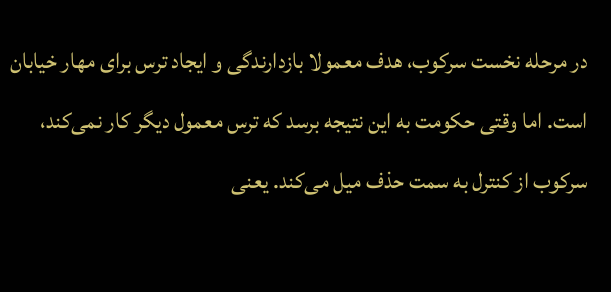در مرحله‌ نخست سرکوب، هدف معمولا بازدارندگی و ایجاد ترس برای مهار خیابان است. اما وقتی حکومت به این نتیجه برسد که ترس معمول دیگر کار نمی‌کند، سرکوب از کنترل به سمت حذف میل می‌کند. یعنی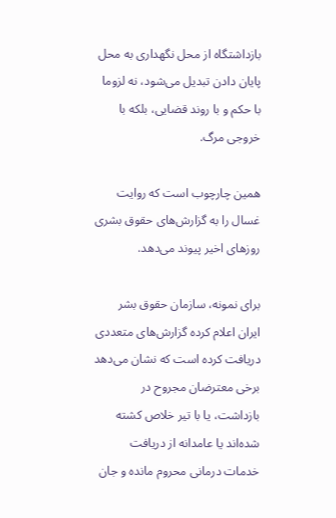بازداشتگاه از محل نگهداری به محل پایان دادن تبدیل می‌شود، نه لزوما با حکم و با روند قضایی، بلکه با خروجی مرگ.

همین چارچوب است که روایت غسال را به گزارش‌های حقوق بشری روزهای اخیر پیوند می‌دهد.

برای نمونه، سازمان حقوق بشر ایران اعلام کرده گزارش‌های متعددی دریافت کرده است که نشان می‌دهد برخی معترضان مجروح در بازداشت، یا با تیر خلاص کشته شده‌اند یا عامدانه از دریافت خدمات درمانی محروم مانده و جان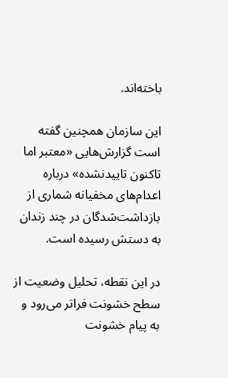باخته‌اند.

این سازمان همچنین گفته است گزارش‌هایی «معتبر اما تاکنون تاییدنشده» درباره اعدام‌های مخفیانه‌ شماری از بازداشت‌شدگان در چند زندان به دستش رسیده است.

در این نقطه، تحلیل وضعیت از سطح خشونت فراتر می‌رود و به پیام خشونت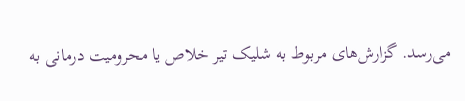می‌رسد. گزارش‌های مربوط به شلیک تیر خلاص یا محرومیت درمانی به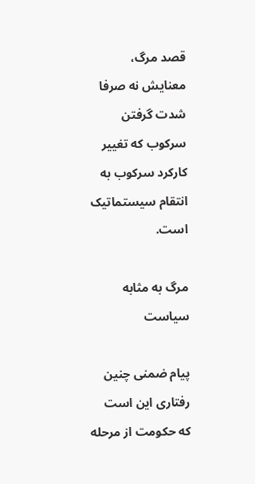قصد مرگ، معنایش نه صرفا شدت گرفتن سرکوب که تغییر کارکرد سرکوب به انتقام سیستماتیک است.

مرگ به مثابه سیاست

پیام ضمنی چنین رفتاری این است که حکومت از مرحله‌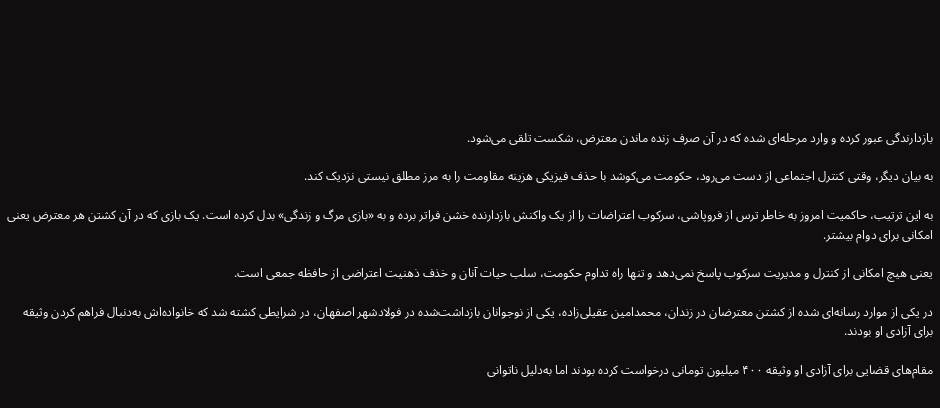بازدارندگی عبور کرده و وارد مرحله‌ای شده که در آن صرف زنده ماندن معترض، شکست تلقی می‌شود.

به بیان دیگر، وقتی کنترل اجتماعی از دست می‌رود، حکومت می‌کوشد با حذف فیزیکی هزینه‌ مقاومت را به مرز مطلق نیستی نزدیک کند.

به این ترتیب، حاکمیت امروز به خاطر ترس از فروپاشی، سرکوب اعتراضات را از یک واکنش بازدارنده خشن فراتر برده و به «بازی مرگ و زندگی» بدل کرده است. یک بازی که در آن کشتن هر معترض یعنی امکانی برای دوام بیشتر.

یعنی هیچ امکانی از کنترل و مدیریت سرکوب پاسخ نمی‌دهد و تنها راه تداوم حکومت، سلب حیات آنان و خذف ذهنیت اعتراضی از حافظه جمعی است.

در یکی از موارد رسانه‌ای شده از کشتن معترضان در زندان، محمدامین عقیلی‌زاده، یکی از نوجوانان بازداشت‌شده در فولاد‌شهر اصفهان، در شرایطی کشته شد که خانواده‌اش به‌دنبال فراهم‌ کردن وثیقه برای آزادی او بودند.

مقام‌های قضایی برای آزادی او وثیقه ۴۰۰ میلیون تومانی درخواست کرده بودند اما به‌دلیل ناتوانی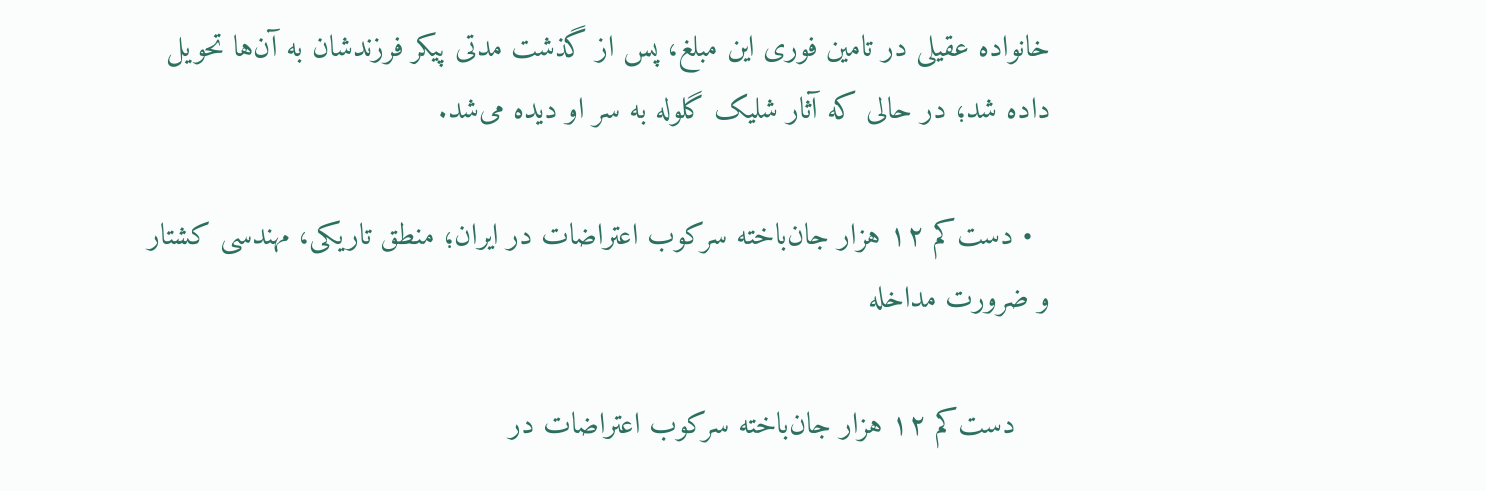خانواده عقیلی در تامین فوری این مبلغ، پس از گذشت مدتی پیکر فرزندشان به آن‌ها تحویل داده شد؛ در حالی که آثار شلیک گلوله به سر او دیده می‌شد.

  • دست‌کم ۱۲ هزار جان‌باخته سرکوب اعتراضات در ایران؛ منطق تاریکی، مهندسی کشتار و ضرورت مداخله

    دست‌کم ۱۲ هزار جان‌باخته سرکوب اعتراضات در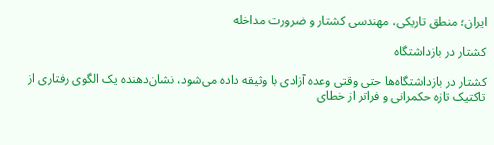ایران؛ منطق تاریکی، مهندسی کشتار و ضرورت مداخله

کشتار در بازداشتگاه

کشتار در بازداشتگاه‌ها حتی وقتی وعده آزادی با وثیقه داده می‌شود، نشان‌دهنده‌ یک الگوی رفتاری از تاکتیک تازه حکمرانی و فراتر از خطای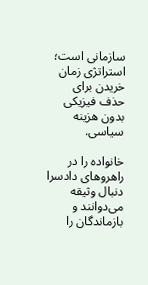سازمانی است؛ استراتژی زمان خریدن برای حذف فیزیکی بدون هزینه‌ سیاسی.

خانواده را در راهروهای دادسرا دنبال وثیقه می‌دوانند و بازماندگان را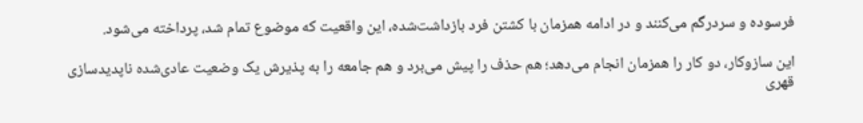فرسوده و سردرگم می‌کنند و در ادامه همزمان با کشتن فرد بازداشت‌شده، این واقعیت که موضوع تمام شد، پرداخته می‌شود.

این سازوکار، دو کار را همزمان انجام می‌دهد؛ هم حذف را پیش می‌برد و هم جامعه را به پذیرش یک وضعیت عادی‌شده‌ ناپدیدسازی قهری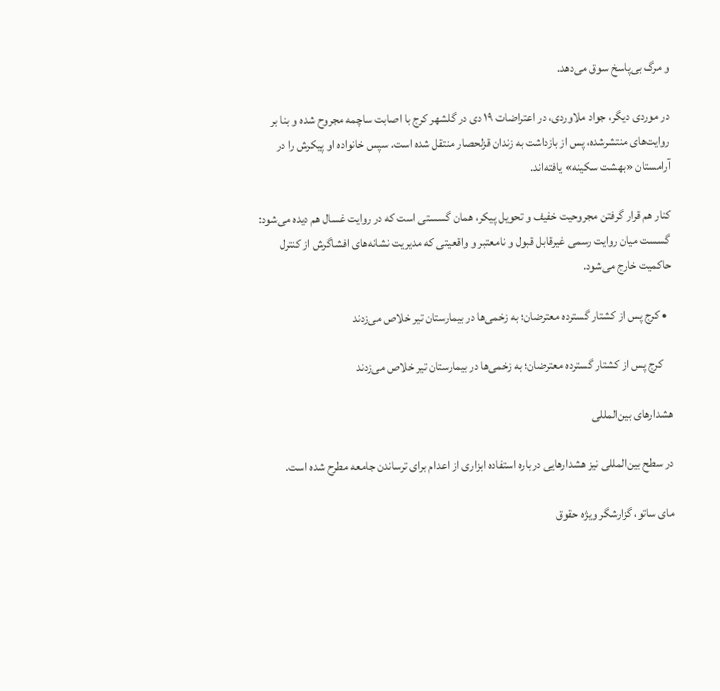و مرگ بی‌پاسخ سوق می‌دهد.

در موردی دیگر، جواد ملاوردی، در اعتراضات ۱۹ دی در گلشهر کرج با اصابت ساچمه مجروح شده و بنا بر روایت‌های منتشرشده، پس از بازداشت به زندان قزلحصار منتقل شده است. سپس خانواده‌ او پیکرش را در آرامستان «بهشت سکینه» یافته‌اند.

کنار هم قرار گرفتن مجروحیت خفیف و تحویل پیکر، همان گسستی است که در روایت غسال هم دیده می‌شود: گسست میان روایت رسمی غیر‌قابل قبول و نامعتبر و واقعیتی که مدیریت نشانه‌های افشاگرش از کنترل حاکمیت خارج می‌شود.

  • کرج پس از کشتار گسترده معترضان؛ به زخمی‌ها در بیمارستان تیر خلاص می‌زدند

    کرج پس از کشتار گسترده معترضان؛ به زخمی‌ها در بیمارستان تیر خلاص می‌زدند

هشدارهای بین‌المللی

در سطح بین‌المللی نیز هشدارهایی درباره استفاده ابزاری از اعدام برای ترساندن جامعه مطرح شده است.

مای ساتو، گزارشگر ویژه حقوق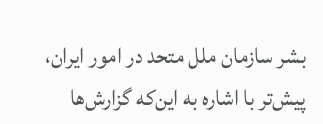بشر سازمان ملل متحد در امور ایران، پیش‌تر با اشاره به این‌که گزارش‌ها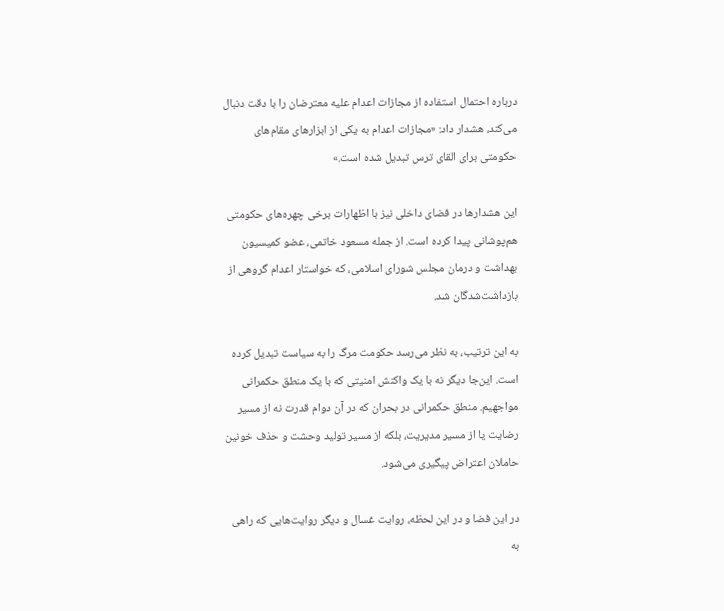درباره احتمال استفاده از مجازات اعدام علیه معترضان را با دقت دنبال می‌کند، هشدار داد: «مجازات اعدام به یکی از ابزارهای مقام‌های حکومتی برای القای ترس تبدیل شده است.»

این هشدارها در فضای داخلی نیز با اظهارات برخی چهره‌های حکومتی هم‌پوشانی پیدا کرده است. از جمله مسعود خاتمی، عضو کمیسیون بهداشت و درمان مجلس شورای اسلامی، که خواستار اعدام گروهی از بازداشت‌شدگان شد.

به این ترتیب، به نظر می‌رسد حکومت مرگ را به سیاست تبدیل کرده است. این‌جا دیگر نه با یک واکنش امنیتی که با یک منطق حکمرانی مواجهیم. منطق حکمرانی در بحران که در آن دوام قدرت نه از مسیر رضایت یا از مسیر مدیریت، بلکه از مسیر تولید وحشت و حذف خونین حاملان اعتراض پیگیری می‌شود.

در این فضا و در این لحظه، روایت غسال و دیگر روایت‌هایی که راهی به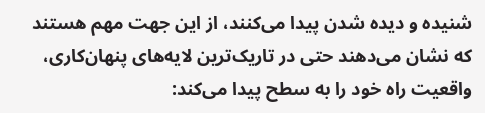شنیده و دیده شدن پیدا می‌کنند، از این جهت مهم هستند که نشان می‌دهند حتی در تاریک‌ترین لایه‌های پنهان‌کاری، واقعیت راه خود را به سطح پیدا می‌کند: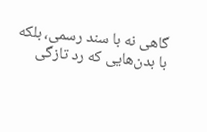گاهی نه با سند رسمی، بلکه با بدن‌هایی که رد تازگی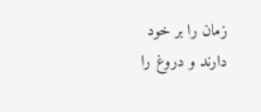زمان را بر خود دارند و دروغ را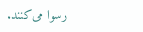رسوا می‌کنند.